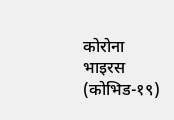कोरोना भाइरस (कोभिड-१९)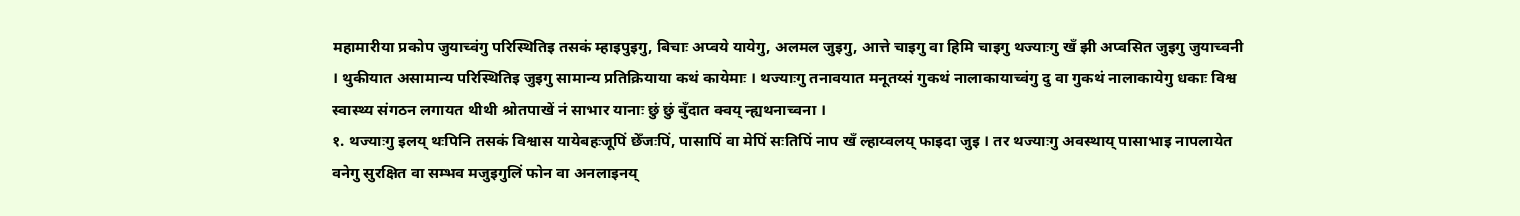महामारीया प्रकोप जुयाच्वंगु परिस्थितिइ तसकं म्हाइपुइगु, बिचाः अप्वये यायेगु, अलमल जुइगु, आत्ते चाइगु वा हिमि चाइगु थज्याःगु खँ झी अप्वसित जुइगु जुयाच्वनी । थुकीयात असामान्य परिस्थितिइ जुइगु सामान्य प्रतिक्रियाया कथं कायेमाः । थज्याःगु तनावयात मनूतय्सं गुकथं नालाकायाच्वंगु दु वा गुकथं नालाकायेगु धकाः विश्व स्वास्थ्य संगठन लगायत थीथी श्रोतपाखें नं साभार यानाः छुं छुं बुँदात क्वय् न्ह्यथनाच्वना ।
१. थज्याःगु इलय् थःपिनि तसकं विश्वास यायेबहःजूपिं छेँजःपिं, पासापिं वा मेपिं सःतिपिं नाप खँ ल्हाय्वलय् फाइदा जुइ । तर थज्याःगु अवस्थाय् पासाभाइ नापलायेत वनेगु सुरक्षित वा सम्भव मजुइगुलिं फोन वा अनलाइनय्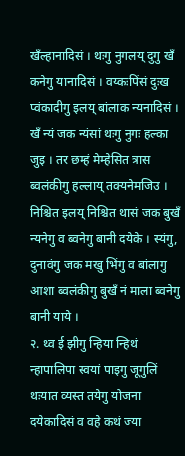खँल्हानादिसं । थःगु नुगलय् दुगु खँ कनेगु यानादिसं । वय्कःपिंसं दुःख प्वंकादीगु इलय् बांलाक न्यनादिसं । खँ न्यं जक न्यंसां थःगु नुगः हल्का जुइ । तर छम्हं मेम्हेसित त्रास ब्वलंकीगु हल्लाय् तक्यनेमजिउ ।
निश्चित इलय् निश्चित थासं जक बुखँ न्यनेगु व ब्वनेगु बानी दयेके । स्यंगु, दुनावंगु जक मखु भिंगु व बांलागु आशा ब्वलंकीगु बुखँ नं माला ब्वनेगु बानी याये ।
२. थ्व ई झीगु न्हिया न्हिथं न्हापालिपा स्वयां पाइगु जूगुलिं थःयात व्यस्त तयेगु योजना दयेकादिसं व वहे कथं ज्या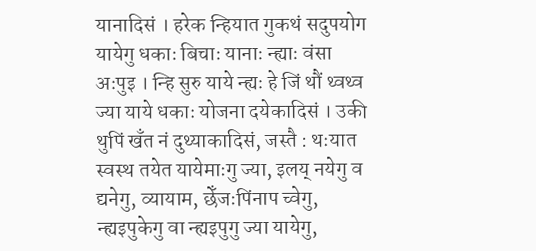यानादिसं । हरेक न्हियात गुकथं सदुपयोग यायेगु धकाः बिचाः यानाः न्ह्याः वंसा अःपुइ । न्हि सुरु याये न्ह्यः हे जिं थौं थ्वथ्व ज्या याये धकाः योजना दयेकादिसं । उकी थुपिं खँत नं दुथ्याकादिसं, जस्तै : थःयात स्वस्थ तयेत यायेमाःगु ज्या, इलय् नयेगु व द्यनेगु, व्यायाम, छेँजःपिंनाप च्वेगु, न्ह्यइपुकेगु वा न्ह्यइपुगु ज्या यायेगु,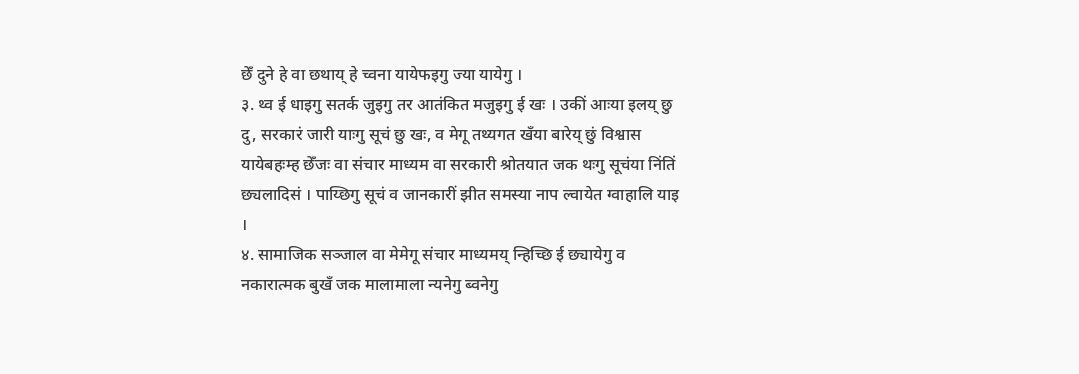छेँ दुने हे वा छथाय् हे च्वना यायेफइगु ज्या यायेगु ।
३. थ्व ई धाइगु सतर्क जुइगु तर आतंकित मजुइगु ई खः । उकीं आःया इलय् छु दु, सरकारं जारी याःगु सूचं छु खः, व मेगू तथ्यगत खँया बारेय् छुं विश्वास यायेबहःम्ह छेँजः वा संचार माध्यम वा सरकारी श्रोतयात जक थःगु सूचंया निंतिं छ्यलादिसं । पाय्छिगु सूचं व जानकारीं झीत समस्या नाप ल्वायेत ग्वाहालि याइ ।
४. सामाजिक सञ्जाल वा मेमेगू संचार माध्यमय् न्हिच्छि ई छ्यायेगु व नकारात्मक बुखँ जक मालामाला न्यनेगु ब्वनेगु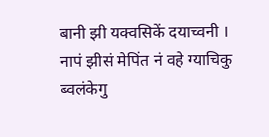बानी झी यक्वसिकें दयाच्वनी । नापं झीसं मेपिंत नं वहे ग्याचिकु ब्वलंकेगु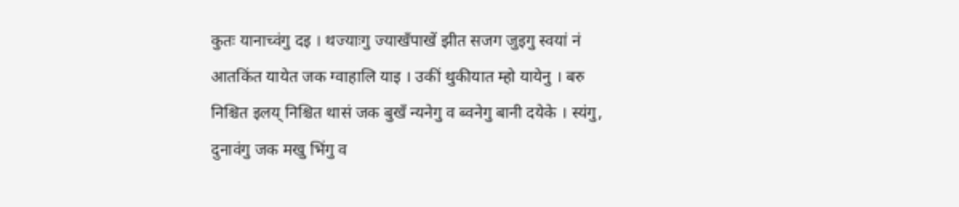कुतः यानाच्वंगु दइ । थज्याःगु ज्याखँपाखें झीत सजग जुइगु स्वयां नं आतकिंत यायेत जक ग्वाहालि याइ । उकीं थुकीयात म्हो यायेनु । बरु निश्चित इलय् निश्चित थासं जक बुखँ न्यनेगु व ब्वनेगु बानी दयेके । स्यंगु, दुनावंगु जक मखु भिंगु व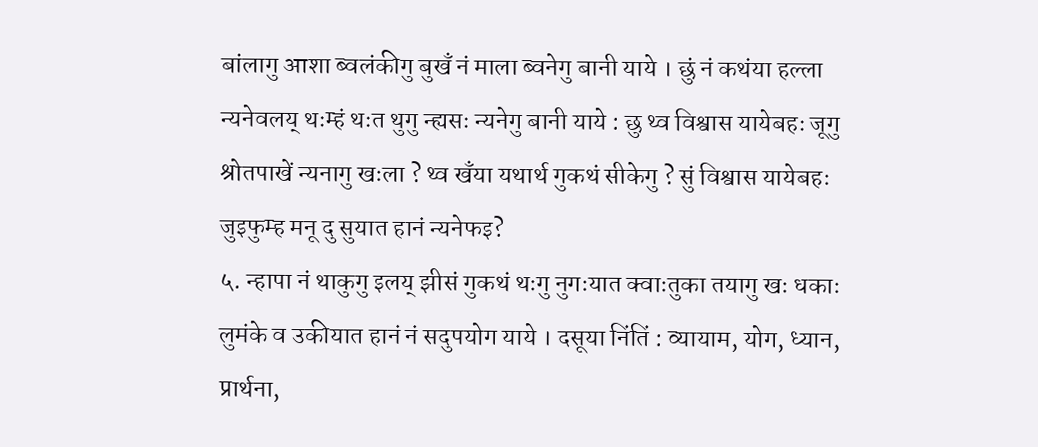बांलागु आशा ब्वलंकीगु बुखँ नं माला ब्वनेगु बानी याये । छुं नं कथंया हल्ला न्यनेवलय् थःम्हं थःत थुगु न्ह्यसः न्यनेगु बानी याये : छु थ्व विश्वास यायेबहः जूगु श्रोतपाखें न्यनागु खःला ? थ्व खँया यथार्थ गुकथं सीकेगु ? सुं विश्वास यायेबहः जुइफुम्ह मनू दु सुयात हानं न्यनेफइ?
५. न्हापा नं थाकुगु इलय् झीसं गुकथं थःगु नुगःयात क्वाःतुका तयागु खः धकाः लुमंके व उकीयात हानं नं सदुपयोग याये । दसूया निंतिं : व्यायाम, योग, ध्यान, प्रार्थना,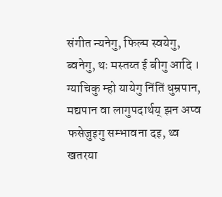संगीत न्यनेगु, फिल्म स्वयेगु, ब्वनेगु, थः मस्तय्त ई बीगु आदि ।
ग्याचिकु म्हो यायेगु निंतिं धुम्रपान, मद्यपान वा लागुपदार्थय् झन अप्व फसेजुइगु सम्भावना दइ, थ्व खतरया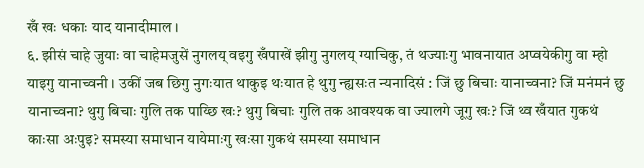खँ खः धकाः याद यानादीमाल ।
६. झीसं चाहे जुयाः वा चाहेमजुसें नुगलय् वइगु खँपाखें झीगु नुगलय् ग्याचिकु, तं थज्याःगु भावनायात अप्वयेकीगु वा म्हो याइगु यानाच्वनी । उकीं जब छिगु नुगःयात थाकुइ थःयात हे थुगु न्ह्यसःत न्यनादिसं : जिं छु बिचाः यानाच्वना? जिं मनंमनं छु यानाच्वना? थुगु बिचाः गुलि तक पाय्छि खः? थुगु बिचाः गुलि तक आवश्यक वा ज्यालगे जूगु खः? जिं थ्व खँयात गुकथं काःसा अःपुइ? समस्या समाधान यायेमाःगु खःसा गुकथं समस्या समाधान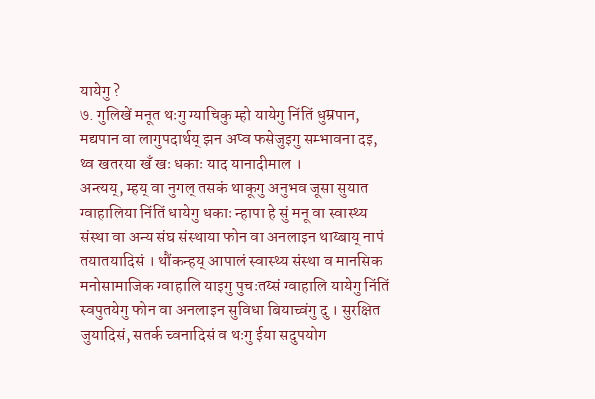यायेगु ?
७. गुलिखें मनूत थःगु ग्याचिकु म्हो यायेगु निंतिं धुम्रपान, मद्यपान वा लागुपदार्थय् झन अप्व फसेजुइगु सम्भावना दइ, थ्व खतरया खँ खः धकाः याद यानादीमाल ।
अन्त्यय्, म्हय् वा नुगल् तसकं थाकूगु अनुभव जूसा सुयात ग्वाहालिया निंतिं धायेगु धकाः न्हापा हे सुं मनू वा स्वास्थ्य संस्था वा अन्य संघ संस्थाया फोन वा अनलाइन थाय्बाय् नापं तयातयादिसं । थौंकन्हय् आपालं स्वास्थ्य संस्था व मानसिक मनोसामाजिक ग्वाहालि याइगु पुचःतय्सं ग्वाहालि यायेगु निंतिं स्वपुतयेगु फोन वा अनलाइन सुविधा बियाच्वंगु दु । सुरक्षित जुयादिसं, सतर्क च्वनादिसं व थःगु ईया सदुपयोग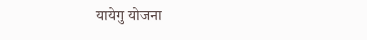यायेगु योजना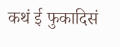कथं ई फुकादिसं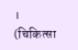।
(चिकित्सा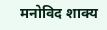मनोविद शाक्य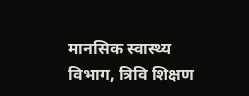मानसिक स्वास्थ्य विभाग, त्रिवि शिक्षण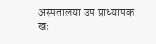अस्पतालया उप प्राध्यापक खः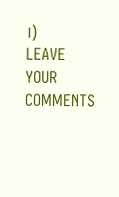।)
LEAVE YOUR COMMENTS